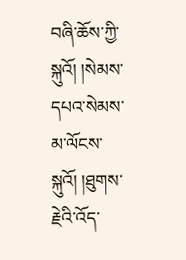བཞི་ཆོས་ཀྱི་སྐུའོ། །སེམས་དཔའ་སེམས་མ་ལོངས་སྐུའོ། །ཐུགས་རྗེའི་འོད་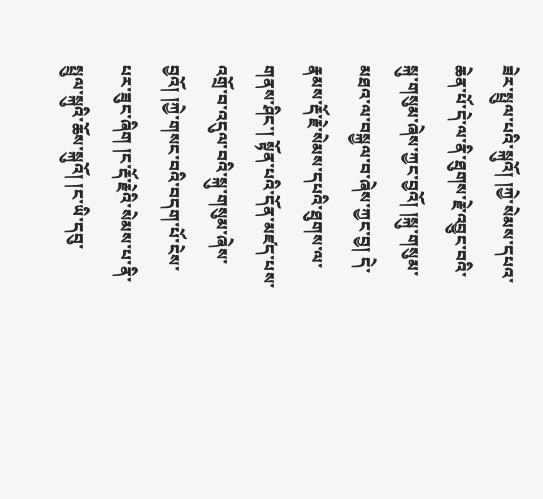ཟེར་སྤྲུལ་པའི་སྐུའོ། །ཀྱེ་སེམས་དཔའ་ཆེན་པོ་དེ་ལ་ནི་ཐུགས་རྗེ་འབྱུང་བའི་སྐུ་གསུམ་ཞེས་ཀྱང་བྱའོ། །སྐུ་གསུམ་མཐའ་ལ་བསྐྱལ་བ་ཞེས་ཀྱང་བྱ། དེ་རྣམས་རྡོ་རྗེ་སེམས་དཔའི་ཐུགས་ལ་གནས་ཤིང་། སྟོན་པའི་དོན་མཛད་པས་འགྲོ་བ་འདུལ་བའི་སྐུ་གསུམ་ཞེས་བྱའོ། །ཀྱེ་གསང་བའི་བདག་པོ་ངེས་པར་ཟུང་ཞིག །ང་རྡོ་རྗེའི་སེམས་པ་ནི་སྤྲུལ་སྐུའི་ཆོས་སྐུའོ། །ང་ཡི་དབུ་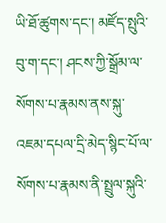ཡི་ཐོ་ཚུགས་དང་། མཛོད་སྤུའི་བུ་ག་དང་། ཤངས་ཀྱི་སྒྲོམ་ལ་སོགས་པ་རྣམས་ནས་སྐུ་འཇམ་དཔལ་དྲི་མེད་སྙིང་པོ་ལ་སོགས་པ་རྣམས་ནི་སྤྲུལ་སྐུའི་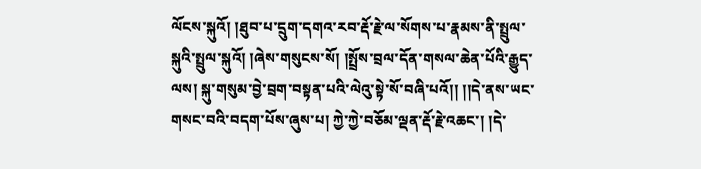ལོངས་སྐུའོ། །ཐུབ་པ་དྲུག་དགའ་རབ་རྡོ་རྗེ་ལ་སོགས་པ་རྣམས་ནི་སྤྲུལ་སྐུའི་སྤྲུལ་སྐུའོ། །ཞེས་གསུངས་སོ། །སྤྲོས་བྲལ་དོན་གསལ་ཆེན་པོའི་རྒྱུད་ལས། སྐུ་གསུམ་བྱེ་བྲག་བསྟན་པའི་ལེའུ་སྟེ་སོ་བཞི་པའོ།། །།དེ་ནས་ཡང་གསང་བའི་བདག་པོས་ཞུས་པ། ཀྱེ་ཀྱེ་བཅོམ་ལྡན་རྡོ་རྗེ་འཆང་། །དེ་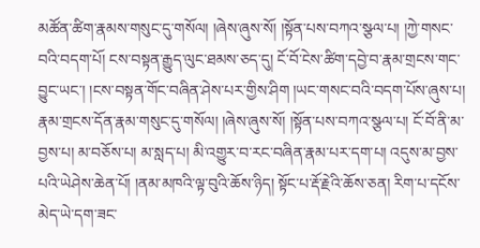མཚོན་ཚིག་རྣམས་གསུང་དུ་གསོལ། །ཞེས་ཞུས་སོ། །སྟོན་པས་བཀའ་སྩལ་པ། །ཀྱེ་གསང་བའི་བདག་པོ། ངས་བསྟན་རྒྱུད་ལུང་ཐམས་ཅད་དུ། ངོ་བོ་ངེས་ཚིག་དབྱེ་བ་རྣམ་གྲངས་གང་བྱུང་ཡང་། །ངས་བསྟན་གོང་བཞིན་ཤེས་པར་གྱིས་ཤིག །ཡང་གསང་བའི་བདག་པོས་ཞུས་པ། རྣམ་གྲངས་དོན་རྣམ་གསུང་དུ་གསོལ། །ཞེས་ཞུས་སོ། །སྟོན་པས་བཀའ་སྩལ་པ། ངོ་བོ་ནི་མ་བྱས་པ། མ་བཅོས་པ། མ་སླད་པ། མི་འགྱུར་བ་རང་བཞིན་རྣམ་པར་དག་པ། འདུས་མ་བྱས་པའི་ཡེཤེས་ཆེན་པོ། །ནམ་མཁའི་ལྟ་བུའི་ཆོས་ཉིད། སྟོང་པ་རྡོ་རྗེའི་ཆོས་ཅན། རིག་པ་དངོས་མེད་ཡེ་དག་ཟང་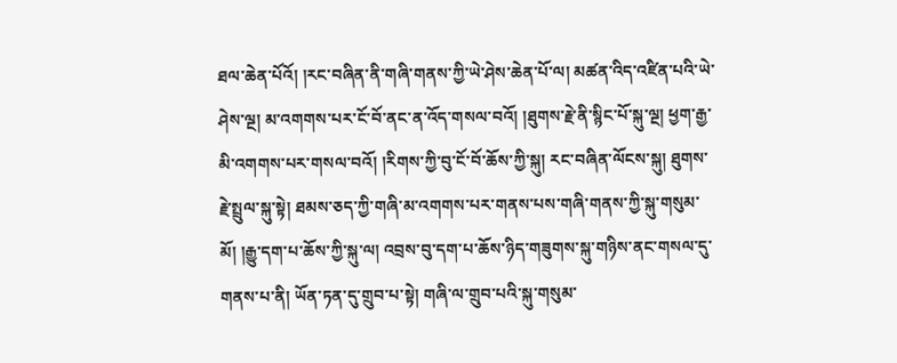ཐལ་ཆེན་པོའོ། །རང་བཞིན་ནི་གཞི་གནས་ཀྱི་ཡེ་ཤེས་ཆེན་པོ་ལ། མཚན་འིད་འཛིན་པའི་ཡེ་ཤེས་ལྔ། མ་འགགས་པར་ངོ་བོ་ནང་ན་འོད་གསལ་བའོ། །ཐུགས་རྗེ་ནི་སྙིང་པོ་སྐུ་ལྔ། ཕྱག་རྒྱ་མི་འགགས་པར་གསལ་བའོ། །རིགས་ཀྱི་བུ་ངོ་བོ་ཆོས་ཀྱི་སྐུ། རང་བཞིན་ལོངས་སྐུ། ཐུགས་རྗེ་སྤྲུལ་སྐུ་སྟེ། ཐམས་ཅད་ཀྱི་གཞི་མ་འགགས་པར་གནས་པས་གཞི་གནས་ཀྱི་སྐུ་གསུམ་མོ། །རྒྱུ་དག་པ་ཆོས་ཀྱི་སྐུ་ལ། འབྲས་བུ་དག་པ་ཆོས་ཉིད་གཟུགས་སྐུ་གཉིས་ནང་གསལ་དུ་གནས་པ་ནི། ཡོན་ཏན་དུ་གྲུབ་པ་སྟེ། གཞི་ལ་གྲུབ་པའི་སྐུ་གསུམ་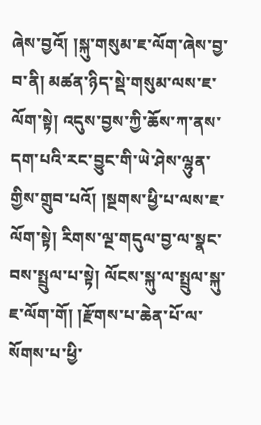ཞེས་བྱའོ། །སྐུ་གསུམ་ཇ་ལོག་ཞེས་བྱ་བ་ནི། མཚན་ཉིད་སྡེ་གསུམ་ལས་ཇ་ལོག་སྟེ། འདུས་བྱས་ཀྱི་ཆོས་ཀ་ནས་དག་པའི་རང་བྱུང་གི་ཡེ་ཤེས་ལྷུན་གྱིས་གྲུབ་པའོ། །སྔགས་ཕྱི་པ་ལས་ཇ་ལོག་སྟེ། རིགས་ལྔ་གདུལ་བྱ་ལ་སྣང་བས་སྤྲུལ་པ་སྟེ། ལོངས་སྐུ་ལ་སྤྲུལ་སྐུ་ཇ་ལོག་གོ། །རྫོགས་པ་ཆེན་པོ་ལ་སོགས་པ་ཕྱི་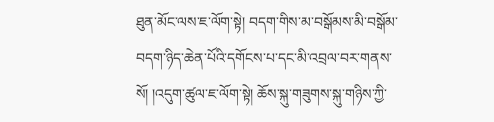ཐུན་མོང་ལས་ཇ་ལོག་སྟེ། བདག་གིས་མ་བསྒོམས་མི་བསྒོམ་བདག་ཉིད་ཆེན་པོའི་དགོངས་པ་དང་མི་འབྲལ་བར་གནས་སོ། །འདུག་ཚུལ་ཇ་ལོག་སྟེ། ཆོས་སྐུ་གཟུགས་སྐུ་གཉིས་ཀྱི་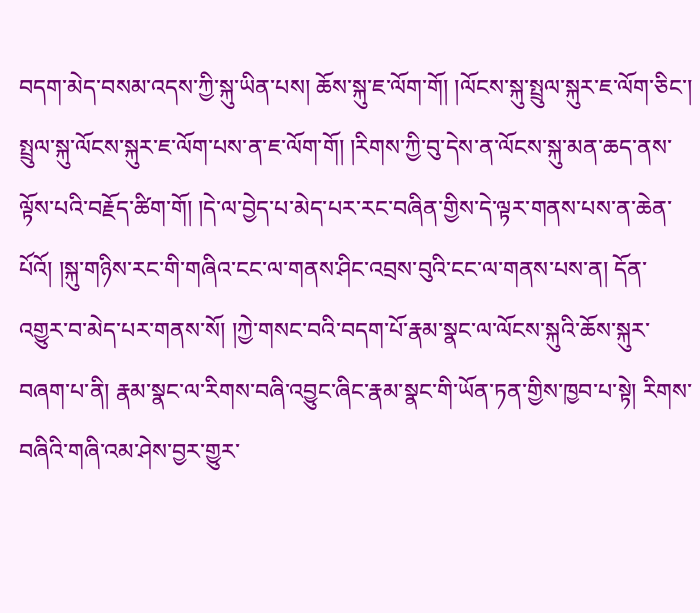བདག་མེད་བསམ་འདས་ཀྱི་སྐུ་ཡིན་པས། ཆོས་སྐུ་ཇ་ལོག་གོ། །ལོངས་སྐུ་སྤྲུལ་སྐུར་ཇ་ལོག་ཅིང་། སྤྲུལ་སྐུ་ལོངས་སྐུར་ཇ་ལོག་པས་ན་ཇ་ལོག་གོ། །རིགས་ཀྱི་བུ་དེས་ན་ལོངས་སྐུ་མན་ཆད་ནས་ལྟོས་པའི་བརྗོད་ཚིག་གོ། །དེ་ལ་བྱེད་པ་མེད་པར་རང་བཞིན་གྱིས་དེ་ལྟར་གནས་པས་ན་ཆེན་པོའོ། །སྐུ་གཉིས་རང་གི་གཞིའ་ངང་ལ་གནས་ཤིང་འབྲས་བུའི་ངང་ལ་གནས་པས་ན། དོན་འགྱུར་བ་མེད་པར་གནས་སོ། །ཀྱེ་གསང་བའི་བདག་པོ་རྣམ་སྣང་ལ་ལོངས་སྐུའི་ཆོས་སྐུར་བཞག་པ་ནི། རྣམ་སྣང་ལ་རིགས་བཞི་འབྱུང་ཞིང་རྣམ་སྣང་གི་ཡོན་ཏན་གྱིས་ཁྱབ་པ་སྟེ། རིགས་བཞིའི་གཞི་འམ་ཤེས་བྱར་གྱུར་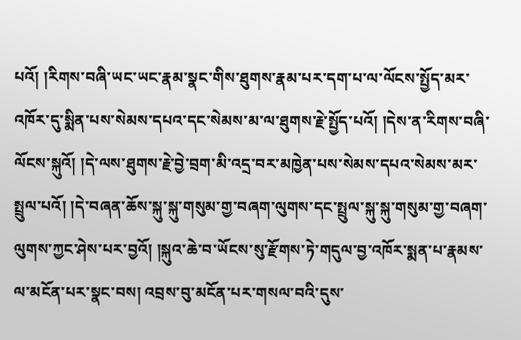པའོ། །རིགས་བཞི་ཡང་ཡང་རྣམ་སྣང་གིས་ཐུགས་རྣམ་པར་དག་པ་ལ་ལོངས་སྤྱོད་མར་འཁོར་དུ་སྨིན་པས་སེམས་དཔའ་དང་སེམས་མ་ལ་ཐུགས་རྗེ་སྤྱོད་པའོ། །དེས་ན་རིགས་བཞི་ལོངས་སྐུའོ། །དེ་ལས་ཐུགས་རྗེ་བྱེ་བྲག་མི་འདྲ་བར་མཁྱེན་པས་སེམས་དཔའ་སེམས་མར་སྤྲུལ་པའོ། །དེ་བཞན་ཆོས་སྐུ་སྐུ་གསུམ་གྱ་བཞག་ལུགས་དང་སྤྲུལ་སྐུ་སྐུ་གསུམ་གྱ་བཞག་ལུགས་ཀྱང་ཤེས་པར་བྱའོ། །སྐུའ་ཆེ་བ་ཡོངས་སུ་རྫོགས་ཏེ་གདུལ་བྱ་འཁོར་སྨན་པ་རྣམས་ལ་མངོན་པར་སྣང་བས། འབྲས་བུ་མངོན་པར་གསལ་བའི་དུས་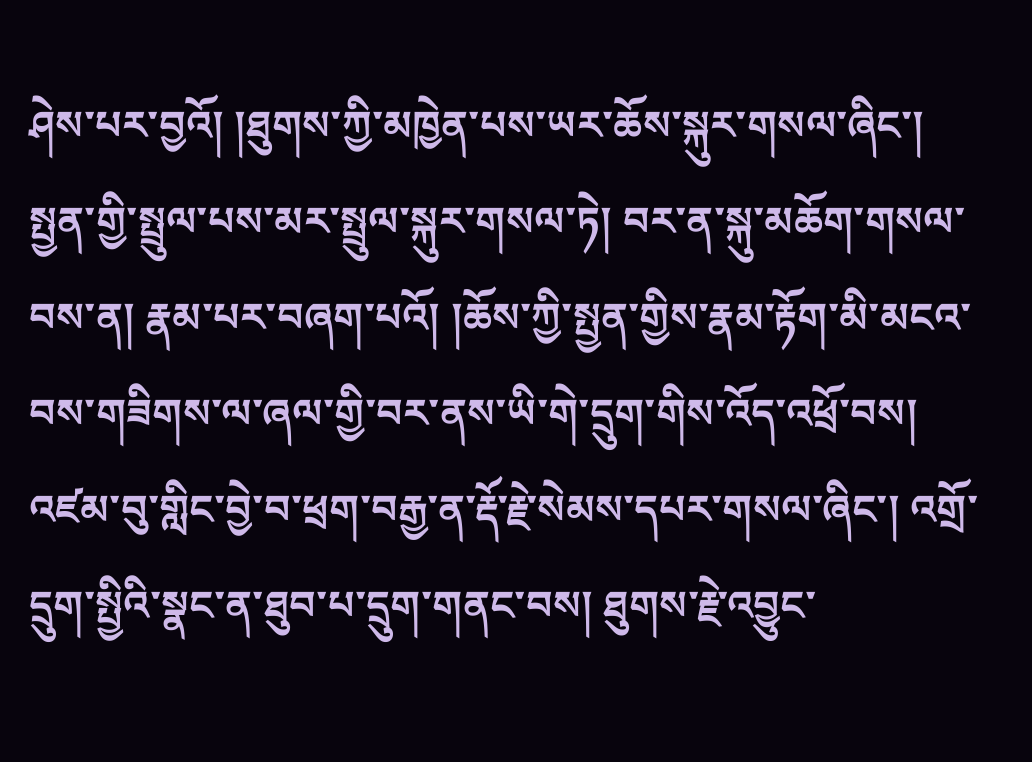ཤེས་པར་བྱའོ། །ཐུགས་ཀྱི་མཁྱེན་པས་ཡར་ཆོས་སྐུར་གསལ་ཞིང་། སྤྱན་གྱི་སྤྲུལ་པས་མར་སྤྲུལ་སྐུར་གསལ་ཏེ། བར་ན་སྐུ་མཆོག་གསལ་བས་ན། རྣམ་པར་བཞག་པའོ། །ཆོས་ཀྱི་སྤྱན་གྱིས་རྣམ་རྟོག་མི་མངའ་བས་གཟིགས་ལ་ཞལ་གྱི་བར་ནས་ཡི་གེ་དྲུག་གིས་འོད་འཕྲོ་བས། འཛམ་བུ་གླིང་བྱེ་བ་ཕྲག་བརྒྱ་ན་རྡོ་རྗེ་སེམས་དཔར་གསལ་ཞིང་། འགྲོ་དྲུག་སྤྱིའི་སྣང་ན་ཐུབ་པ་དྲུག་གནང་བས། ཐུགས་རྗེ་འབྱུང་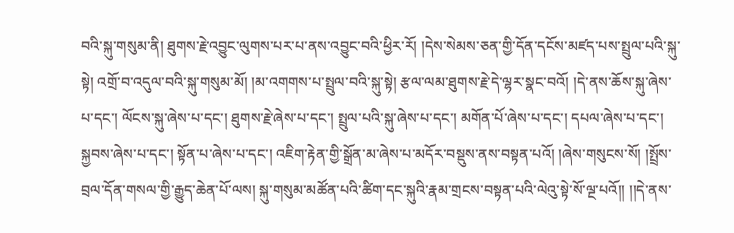བའི་སྐུ་གསུམ་ནི། ཐུགས་རྗེ་འབྱུང་ལུགས་པར་པ་ནས་འབྱུང་བའི་ཕྱིར་རོ། །དེས་སེམས་ཅན་གྱི་དོན་དངོས་མཛད་པས་སྤྲུལ་པའི་སྐུ་སྟེ། འགྲོ་བ་འདུལ་བའི་སྐུ་གསུམ་མོ། །མ་འགགས་པ་སྤྲུལ་བའི་སྐུ་སྟེ། རྩལ་ལམ་ཐུགས་རྗེ་དེ་ལྷར་སྣང་བའོ། །དེ་ནས་ཆོས་སྐུ་ཞེས་པ་དང་། ལོངས་སྐུ་ཞེས་པ་དང་། ཐུགས་རྗེ་ཞེས་པ་དང་། སྤྲུལ་པའི་སྐུ་ཞེས་པ་དང་། མགོན་པོ་ཞེས་པ་དང་། དཔལ་ཞེས་པ་དང་། སྐྱབས་ཞེས་པ་དང་། སྟོན་པ་ཞེས་པ་དང་། འཇིག་རྟེན་གྱི་སྒྲོན་མ་ཞེས་པ་མདོར་བསྡུས་ནས་བསྟན་པའོ། །ཞེས་གསུངས་སོ། །སྤྲོས་བྲལ་དོན་གསལ་གྱི་རྒྱུད་ཆེན་པོ་ལས། སྐུ་གསུམ་མཚོན་པའི་ཚིག་དང་སྐུའི་རྣམ་གྲངས་བསྟན་པའི་ལེའུ་སྟེ་སོ་ལྔ་པའོ།། །།དེ་ནས་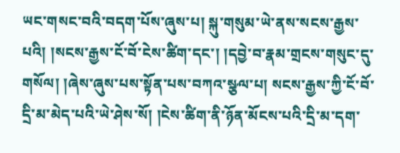ཡང་གསང་བའི་བདག་པོས་ཞུས་པ། སྐུ་གསུམ་ཡེ་ནས་སངས་རྒྱས་པའི། །སངས་རྒྱས་ངོ་བོ་ངེས་ཚིག་དང་། །དབྱེ་བ་རྣམ་གྲངས་གསུང་དུ་གསོལ། །ཞེས་ཞུས་པས་སྟོན་པས་བཀའ་སྩལ་པ། སངས་རྒྱས་ཀྱི་ངོ་བོ་དྲི་མ་མེད་པའི་ཡེ་ཤེས་སོ། །ངེས་ཚིག་ནི་ཉོན་མོངས་པའི་དྲི་མ་དག་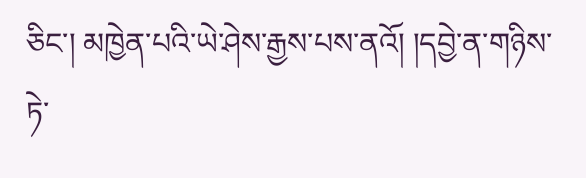ཅིང་། མཁྱེན་པའི་ཡེ་ཤེས་རྒྱས་པས་ནའོ། །དབྱེ་ན་གཉིས་ཏེ་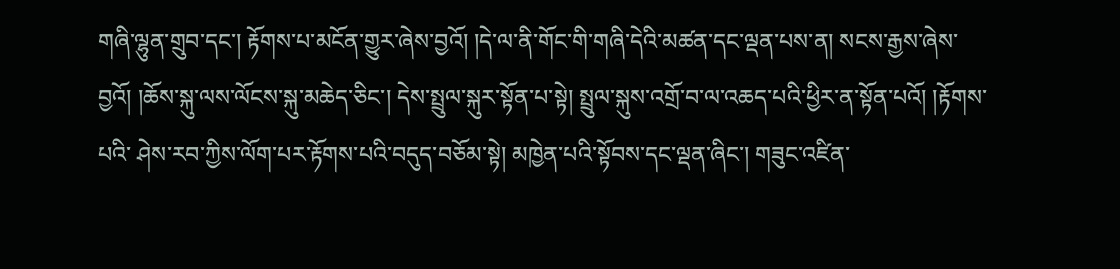གཞི་ལྷུན་གྲུབ་དང་། རྟོགས་པ་མངོན་གྱུར་ཞེས་བྱའོ། །དེ་ལ་ནི་གོང་གི་གཞི་དེའི་མཚན་དང་ལྡན་པས་ན། སངས་རྒྱས་ཞེས་བྱའོ། །ཆོས་སྐུ་ལས་ལོངས་སྐུ་མཆེད་ཅིང་། དེས་སྤྲུལ་སྐུར་སྟོན་པ་སྟེ། སྤྲུལ་སྐུས་འགྲོ་བ་ལ་འཆད་པའི་ཕྱིར་ན་སྟོན་པའོ། །རྟོགས་པའི་ ཤེས་རབ་ཀྱིས་ལོག་པར་རྟོགས་པའི་བདུད་བཅོམ་སྟེ། མཁྱེན་པའི་སྟོབས་དང་ལྡན་ཞིང་། གཟུང་འཛིན་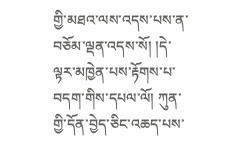གྱི་མཐའ་ལས་འདས་པས་ན་བཅོམ་ལྡན་འདས་སོ། །དེ་ལྟར་མཁྱེན་པས་རྟོགས་པ་བདག་གིས་དཔལ་ལོ། ཀུན་གྱི་དོན་བྱེད་ཅིང་འཆད་པས་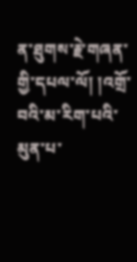ན་ཐུགས་རྗེ་གཞན་གྱི་དཔལ་ལོ། །འགྲོ་བའི་མ་རིག་པའི་མུན་པ་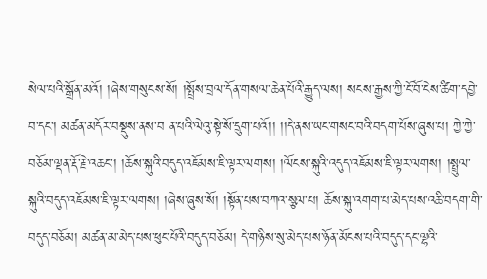སེལ་པའི་སྒྲོན་མའོ། །ཞེས་གསུངས་སོ། །སྤྲོས་བྲལ་དོན་གསལ་ཆེན་པོའི་རྒྱུད་ལས། སངས་རྒྱས་ཀྱི་ངོ་བོ་ངེས་ཚིག་དབྱེ་བ་དང་། མཚན་མདོར་བསྡུས་ནས་བ ན་པའི་ལེའུ་སྟེ་སོ་དྲུག་པའོ།། །།དེ་ནས་ཡང་གསང་བའི་བདག་པོས་ཞུས་པ། ཀྱེ་ཀྱེ་བཅོམ་ལྡན་རྡོ་རྗེ་འཆང་། །ཆོས་སྐུའི་བདུད་འཇོམས་ཇི་ལྟར་ལགས། །ལོངས་སྐུའི་འདུད་འཇོམས་ཇི་ལྟར་ལགས། །སྤྲུལ་སྐུའི་བདུད་འཇོམས་ཇི་ལྟར་ལགས། །ཞེས་ཞུས་སོ། །སྟོན་པས་བཀའ་སྩལ་པ། ཆོས་སྐུ་འགག་པ་མེད་པས་འཆི་བདག་གི་བདུད་བཅོམ། མཚན་མ་མེད་པས་ཕུང་པོའི་བདུད་བཅོམ། དེ་གཉིས་སུ་མེད་པས་ཉོན་མོངས་པའི་བདུད་དང་ལྷའི་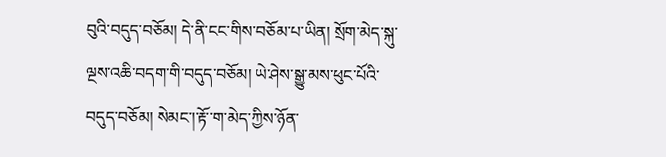བུའི་བདུད་བཅོམ། དེ་ནི་ངང་གིས་བཅོམ་པ་ཡིན། སྲོག་མེད་སྐུ་ལྔས་འཆི་བདག་གི་བདུད་བཅོམ། ཡེ་ཤེས་སྒྱུ་མས་ཕུང་པོའི་བདུད་བཅོམ། སེམང་།་རྟོ་་ག་མེད་ཀྱིས་ཉོན་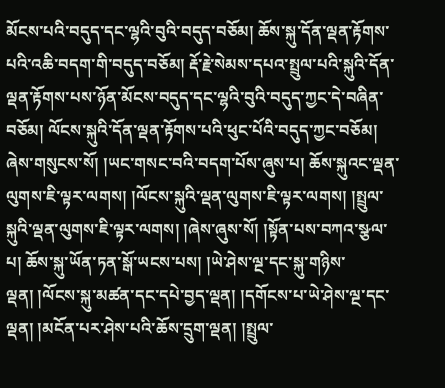མོངས་པའི་བདུད་དང་ལྷའི་བུའི་བདུད་བཅོམ། ཆོས་སྐུ་དོན་ལྡན་རྟོགས་པའི་འཆི་བདག་གི་བདུད་བཅོམ། རྡོ་རྗེ་སེམས་དཔའ་སྤྲུལ་པའི་སྐུའི་དོན་ལྡན་རྟོགས་པས་ཉོན་མོངས་བདུད་དང་ལྷའི་བུའི་བདུད་ཀྱང་དེ་བཞིན་བཅོམ། ལོངས་སྐུའི་དོན་ལྡན་རྟོགས་པའི་ཕུང་པོའི་བདུད་ཀྱང་བཅོམ། ཞེས་གསུངས་སོ། །ཡང་གསང་བའི་བདག་པོས་ཞུས་པ། ཆོས་སྐུའང་ལྡན་ལུགས་ཇི་ལྟར་ལགས། །ལོངས་སྐུའི་ལྡན་ལུགས་ཇི་ལྟར་ལགས། །སྤྲུལ་སྐུའི་ལྡན་ལུགས་ཇི་ལྟར་ལགས། །ཞེས་ཞུས་སོ། །སྟོན་པས་བཀའ་སྩལ་པ། ཆོས་སྐུ་ཡོན་ཏན་སྒོ་ཡངས་པས། །ཡེ་ཤེས་ལྔ་དང་སྐུ་གཉིས་ལྡན། །ལོངས་སྐུ་མཚན་དང་དཔེ་བྱད་ལྡན། །དགོངས་པ་ཡེ་ཤེས་ལྔ་དང་ལྡན། །མངོན་པར་ཤེས་པའི་ཆོས་དྲུག་ལྡན། །སྤྲུལ་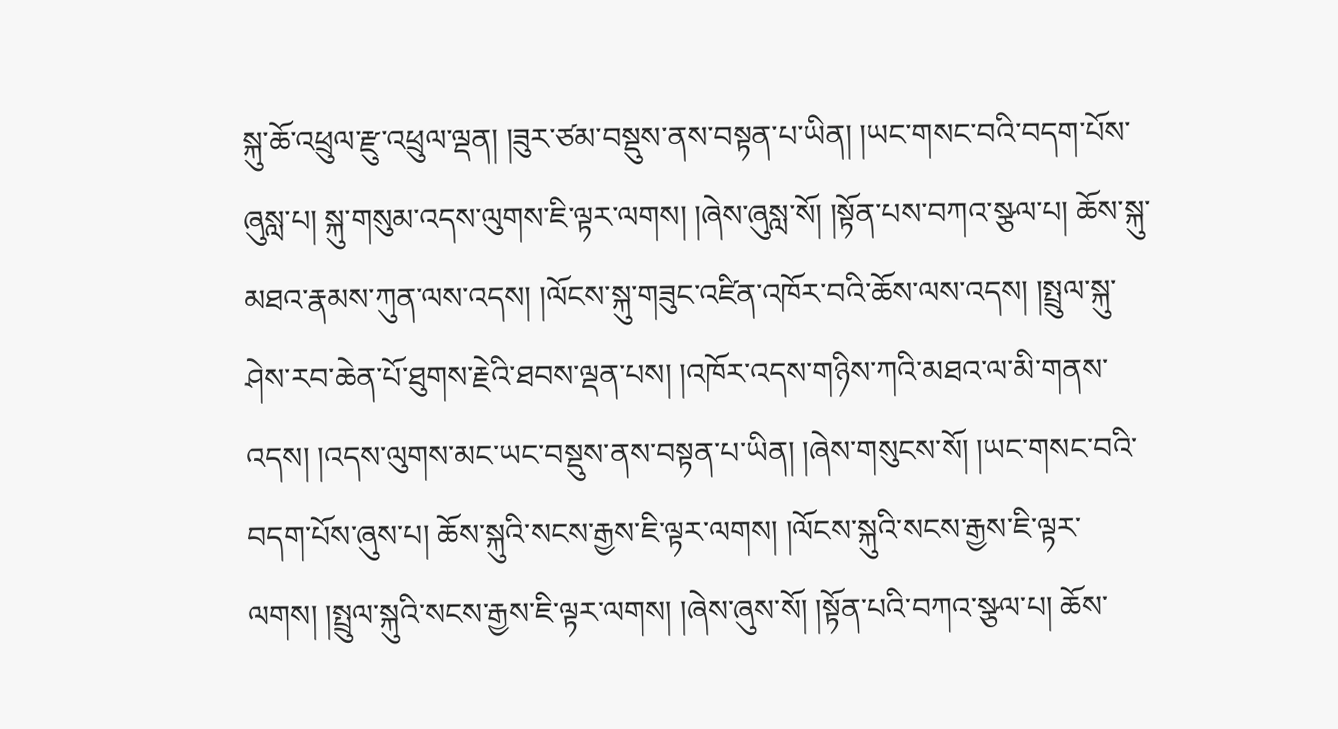སྐུ་ཆོ་འཕྲུལ་རྫུ་འཕྲུལ་ལྡན། །ཟུར་ཙམ་བསྡུས་ནས་བསྟན་པ་ཡིན། །ཡང་གསང་བའི་བདག་པོས་ཞུསླ་པ། སྐུ་གསུམ་འདས་ལུགས་ཇི་ལྟར་ལགས། །ཞེས་ཞུསླ་སོ། །སྟོན་པས་བཀའ་སྩལ་པ། ཆོས་སྐུ་མཐའ་རྣམས་ཀུན་ལས་འདས། །ལོངས་སྐུ་གཟུང་འཛིན་འཁོར་བའི་ཆོས་ལས་འདས། །སྤྲུལ་སྐུ་ཤེས་རབ་ཆེན་པོ་ཐུགས་རྗེའི་ཐབས་ལྡན་པས། །འཁོར་འདས་གཉིས་ཀའི་མཐའ་ལ་མི་གནས་འདས། །འདས་ལུགས་མང་ཡང་བསྡུས་ནས་བསྟན་པ་ཡིན། །ཞེས་གསུངས་སོ། །ཡང་གསང་བའི་བདག་པོས་ཞུས་པ། ཆོས་སྐུའི་སངས་རྒྱས་ཇི་ལྟར་ལགས། །ལོངས་སྐུའི་སངས་རྒྱས་ཇི་ལྟར་ལགས། །སྤྲུལ་སྐུའི་སངས་རྒྱས་ཇི་ལྟར་ལགས། །ཞེས་ཞུས་སོ། །སྟོན་པའི་བཀའ་སྩལ་པ། ཆོས་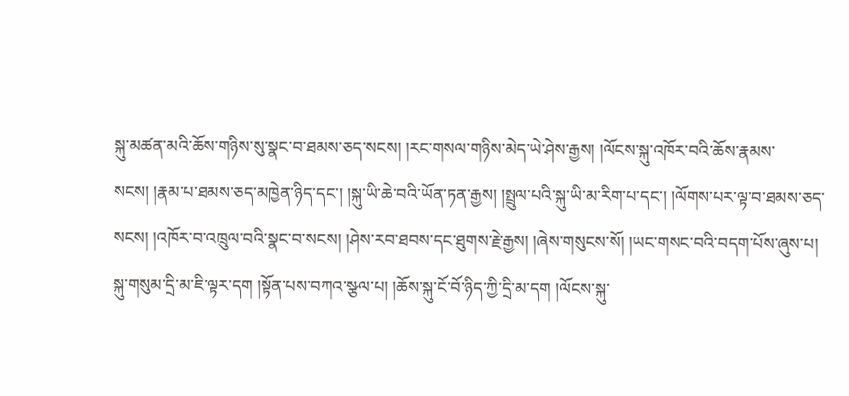སྐུ་མཚན་མའི་ཆོས་གཉིས་སུ་སྣང་བ་ཐམས་ཅད་སངས། །རང་གསལ་གཉིས་མེད་ཡེ་ཤེས་རྒྱས། །ལོངས་སྐུ་འཁོར་བའི་ཆོས་རྣམས་སངས། །རྣམ་པ་ཐམས་ཅད་མཁྱེན་ཉིད་དང་། །སྐུ་ཡི་ཆེ་བའི་ཡོན་ཏན་རྒྱས། །སྤྲུལ་པའི་སྐུ་ཡི་མ་རིག་པ་དང་། །ལོགས་པར་ལྟ་བ་ཐམས་ཅད་སངས། །འཁོར་བ་འཁྲུལ་བའི་སྣང་བ་སངས། །ཤེས་རབ་ཐབས་དང་ཐུགས་རྗེ་རྒྱས། །ཞེས་གསུངས་སོ། །ཡང་གསང་བའི་བདག་པོས་ཞུས་པ། སྐུ་གསུམ་དྲི་མ་ཇི་ལྟར་དག །སྟོན་པས་བཀའ་སྩལ་པ། །ཆོས་སྐུ་ངོ་བོ་ཉིད་ཀྱི་དྲི་མ་དག །ལོངས་སྐུ་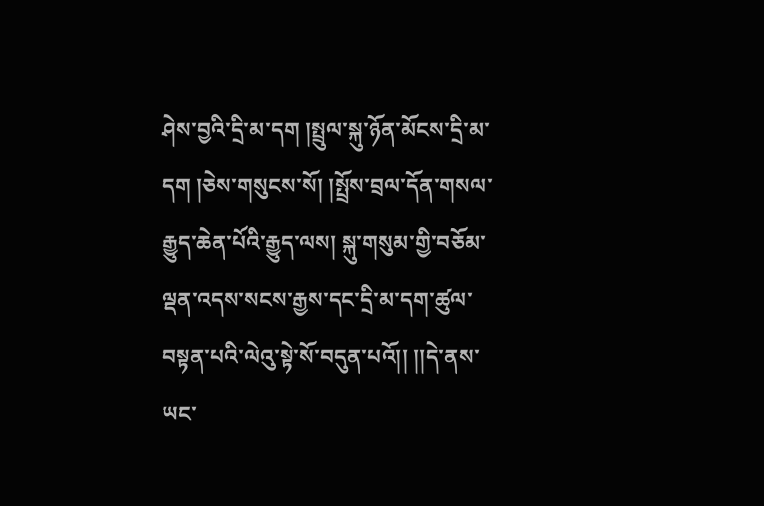ཤེས་བྱའི་དྲི་མ་དག །སྤྲུལ་སྐུ་ཉོན་མོངས་དྲི་མ་དག །ཅེས་གསུངས་སོ། །སྤྲོས་བྲལ་དོན་གསལ་རྒྱུད་ཆེན་པོའི་རྒྱུད་ལས། སྐུ་གསུམ་གྱི་བཅོམ་ལྡན་འདས་སངས་རྒྱས་དང་དྲི་མ་དག་ཚུལ་བསྟན་པའི་ལེའུ་སྟེ་སོ་བདུན་པའོ།། །།དེ་ནས་ཡང་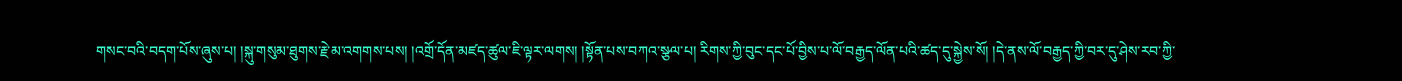གསང་བའི་བདག་པོས་ཞུས་པ། །སྐུ་གསུམ་ཐུགས་རྗེ་མ་འགགས་པས། །འགྲོ་དོན་མཛད་ཚུལ་ཇི་ལྟར་ལགས། །སྟོན་པས་བཀའ་སྩལ་པ། རིགས་ཀྱི་བུང་དང་པོ་བྱིས་པ་ལོ་བརྒྱད་ལོན་པའི་ཚད་དུ་སྐྱེས་སོ། །དེ་ནས་ལོ་བརྒྱད་ཀྱི་བར་དུ་ཤེས་རབ་ཀྱི་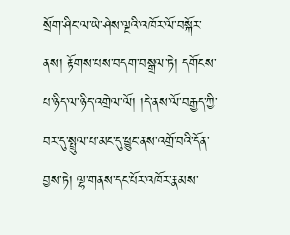སྲོག་ཤིང་ལ་ཡེ་ཤེས་ལྔའི་འཁོར་ལོ་བསྐོར་ནས། རྟོགས་པས་བདག་བསྒྲལ་ཏེ། དགོངས་པ་ཉིད་ལ་ཉིད་འགྲེལ་ལོ། །དེ་ནས་ལོ་བརྒྱད་ཀྱི་བར་དུ་སྤྲུལ་པ་མང་དུ་ཕྱུང་ནས་འགྲོ་བའི་དོན་བྱས་ཏེ། ལྷ་གནས་དང་པོར་འཁོར་རྣམས་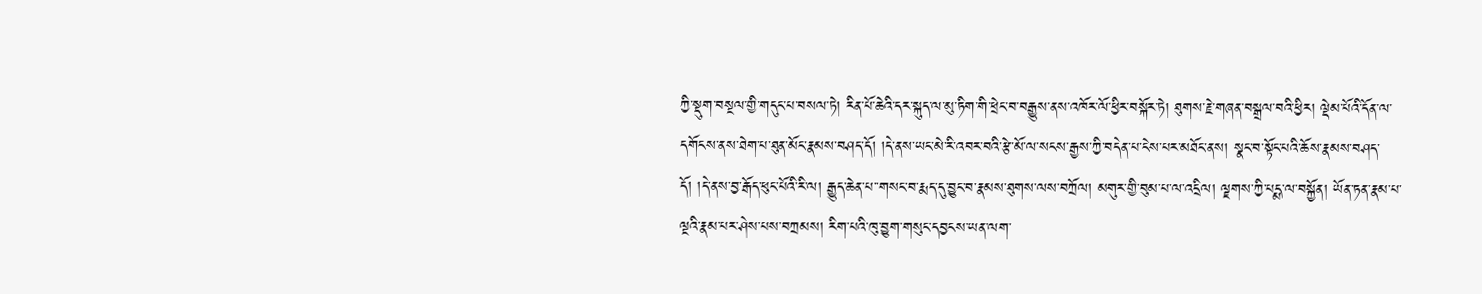ཀྱི་སྡུག་བསྔལ་གྱི་གདུང་པ་བསལ་ཏེ། རིན་པོ་ཆེའི་དར་སྐུད་ལ་མུ་ཏིག་གི་ཕྲེང་བ་བརྒྱུས་ནས་འཁོར་ལོ་ཕྱིར་བསྐོར་ཏེ། ཐུགས་རྗེ་གཞན་བསྒྲལ་བའི་ཕྱིར། ལྡེམ་པོའི་དོན་ལ་དགོངས་ནས་ཐེག་པ་ཐུན་མོང་རྣམས་བཤད་དོ། །དེ་ནས་ཡང་མེ་རི་འབར་བའི་རྩེ་མོ་ལ་སངས་རྒྱས་ཀྱི་བདེན་པ་ངེས་པར་མཐོང་ནས། སྣང་བ་སྟོང་པའི་ཆོས་རྣམས་བཤད་དོ། །དེ་ནས་བྱ་རྒོད་ཕུང་པོའི་རི་ལ། རྒྱུད་ཆེན་པ་་གསང་བ་རྨད་དུ་བྱུང་བ་རྣམས་ཐུགས་ལས་བཀྲོལ། མགུར་གྱི་བུམ་པ་ལ་འདྲིལ། ལྗགས་ཀྱི་པདྨ་ལ་བསྐྱོན། ཡོན་ཏན་རྣམ་པ་ལྔའི་རྣམ་པར་ཤེས་པས་བཀྲམས། རིག་པའི་ཁུ་བྱུག་གསུང་དབྱངས་ཡན་ལག་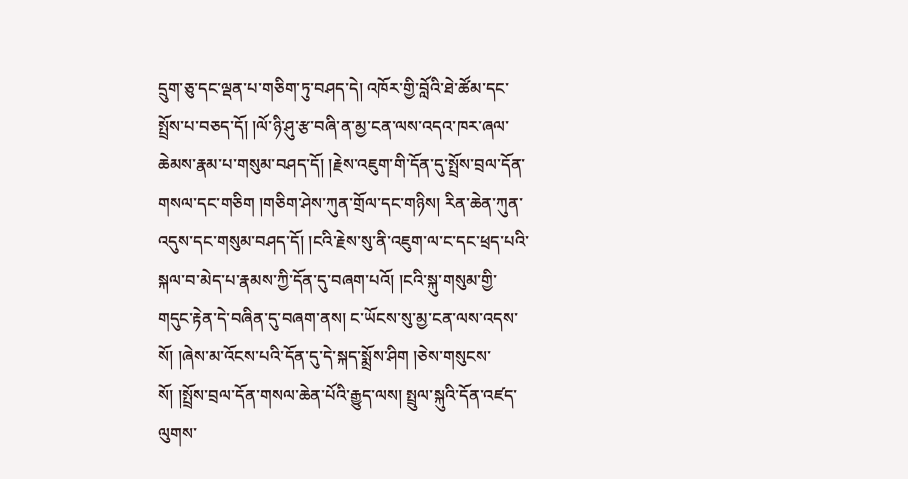དྲུག་ཅུ་དང་ལྡན་པ་གཅིག་ཏུ་བཤད་དེ། འཁོར་གྱི་བློའི་ཐེ་ཚོམ་དང་སྤྲོས་པ་བཅད་དོ། །ལོ་ཉི་ཤུ་རྩ་བཞི་ན་མྱ་ངན་ལས་འདའ་ཁར་ཞལ་ཆེམས་རྣམ་པ་གསུམ་བཤད་དོ། །རྗེས་འཇུག་གི་དོན་དུ་སྤྲོས་བྲལ་དོན་གསལ་དང་གཅིག །གཅིག་ཤེས་ཀུན་གྲོལ་དང་གཉིས། རིན་ཆེན་ཀུན་འདུས་དང་གསུམ་བཤད་དོ། །ངའི་རྗེས་སུ་ནི་འཇུག་ལ་ང་དང་ཕྲད་པའི་སྐལ་བ་མེད་པ་རྣམས་ཀྱི་དོན་དུ་བཞག་པའོ། །ངའི་སྐུ་གསུམ་གྱི་གདུང་རྟེན་དེ་བཞིན་དུ་བཞག་ནས། ང་ཡོངས་སུ་མྱ་ངན་ལས་འདས་སོ། །ཞེས་མ་འོངས་པའི་དོན་དུ་དེ་སྐད་སྨྲོས་ཤིག །ཅེས་གསུངས་སོ། །སྤྲོས་བྲལ་དོན་གསལ་ཆེན་པོའི་རྒྱུད་ལས། སྤྲུལ་སྐུའི་དོན་འཛད་ལུགས་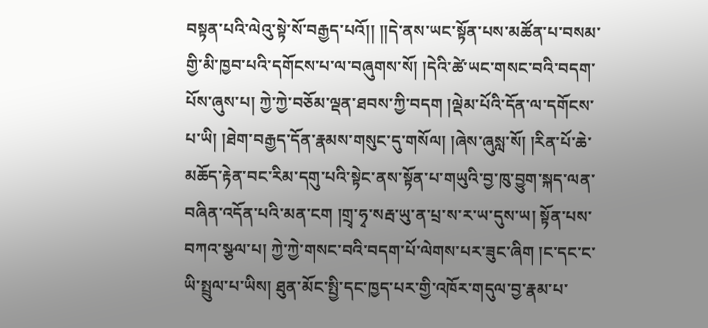བསྟན་པའི་ལེའུ་སྟེ་སོ་བརྒྱད་པའོ།། །།དེ་ནས་ཡང་སྟོན་པས་མཚོན་པ་བསམ་གྱི་མི་ཁྱབ་པའི་དགོངས་པ་ལ་བཞུགས་སོ། །དེའི་ཚེ་ཡང་གསང་བའི་བདག་པོས་ཞུས་པ། ཀྱེ་ཀྱེ་བཅོམ་ལྡན་ཐབས་ཀྱི་བདག །ལྡེམ་པོའི་དོན་ལ་དགོངས་པ་ཡི། །ཐེག་བརྒྱད་དོན་རྣམས་གསུང་དུ་གསོལ། །ཞེས་ཞུསླ་སོ། །རིན་པོ་ཆེ་མཆོད་རྟེན་བང་རིམ་དགུ་པའི་སྟེང་ནས་སྟོན་པ་གཡུའི་བྱ་ཁུ་བྱུག་སྐད་ལན་བཞིན་འདོན་པའི་མན་ངག །གྲྭ་ཧྭ་སརྦ་ཡུ་ན་པྲ་ས་ར་ཡ་དུས་ཡ། སྟོན་པས་བཀའ་སྩལ་པ། ཀྱེ་ཀྱེ་གསང་བའི་བདག་པོ་ལེགས་པར་ཟུང་ཞིག །ང་དང་ང་ཡི་སྤྲུལ་པ་ཡིས། ཐུན་མོང་སྤྱི་དང་ཁྱད་པར་གྱི་འཁོར་གདུལ་བྱ་རྣམ་པ་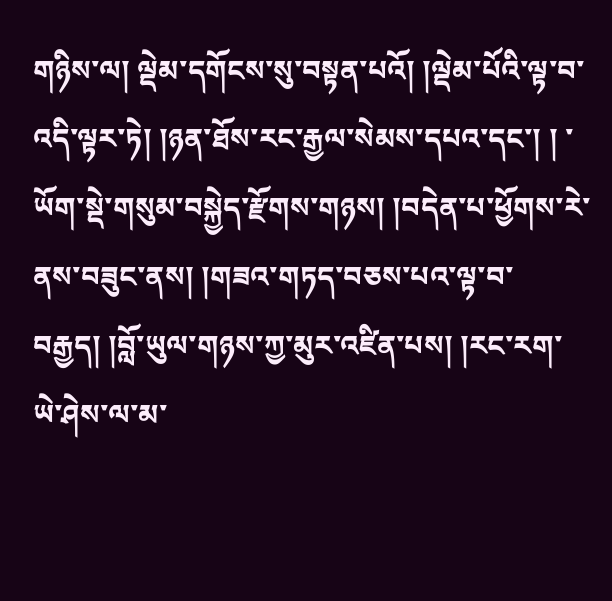གཉིས་ལ། ལྡེམ་དགོངས་སུ་བསྟན་པའོ། །ལྡེམ་པོའི་ལྟ་བ་འདི་ལྟར་ཏེ། །ཉན་ཐོས་རང་རྒྱལ་སེམས་དཔའ་དང་། ། ་ཡོག་སྡེ་གསུམ་བསྐྱེད་རྫོགས་གཉས། །བདེན་པ་ཕྱོགས་རེ་ནས་བཟུང་ནས། །གཟའ་གཏད་བཅས་པའ་ལྟ་བ་བརྒྱད། །བློ་ཡུལ་གཉས་ཀྱ་མུར་འཛིན་པས། །རང་རག་ཡེ་ཤེས་ལ་མ་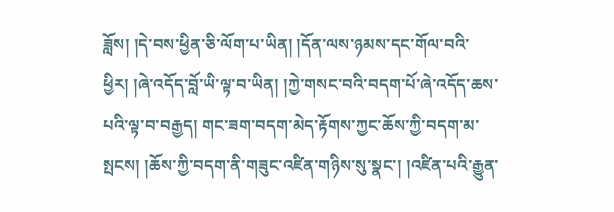ཟློས། །དེ་བས་ཕྱིན་ཅི་ལོག་པ་ཡིན། །དོན་ལས་ཉམས་དང་གོལ་བའི་ཕྱིར། །ཞེ་འདོད་བློ་ཡི་ལྟ་བ་ཡིན། །ཀྱེ་གསང་བའི་བདག་པོ་ཞེ་འདོད་ཆས་པའི་ལྟ་བ་བརྒྱད། གང་ཟག་བདག་མེད་རྟོགས་ཀྱང་ཆོས་ཀྱི་བདག་མ་སྤངས། །ཆོས་ཀྱི་བདག་ནི་གཟུང་འཛིན་གཉིས་སུ་སྣང་། །འཛིན་པའི་རྒྱུན་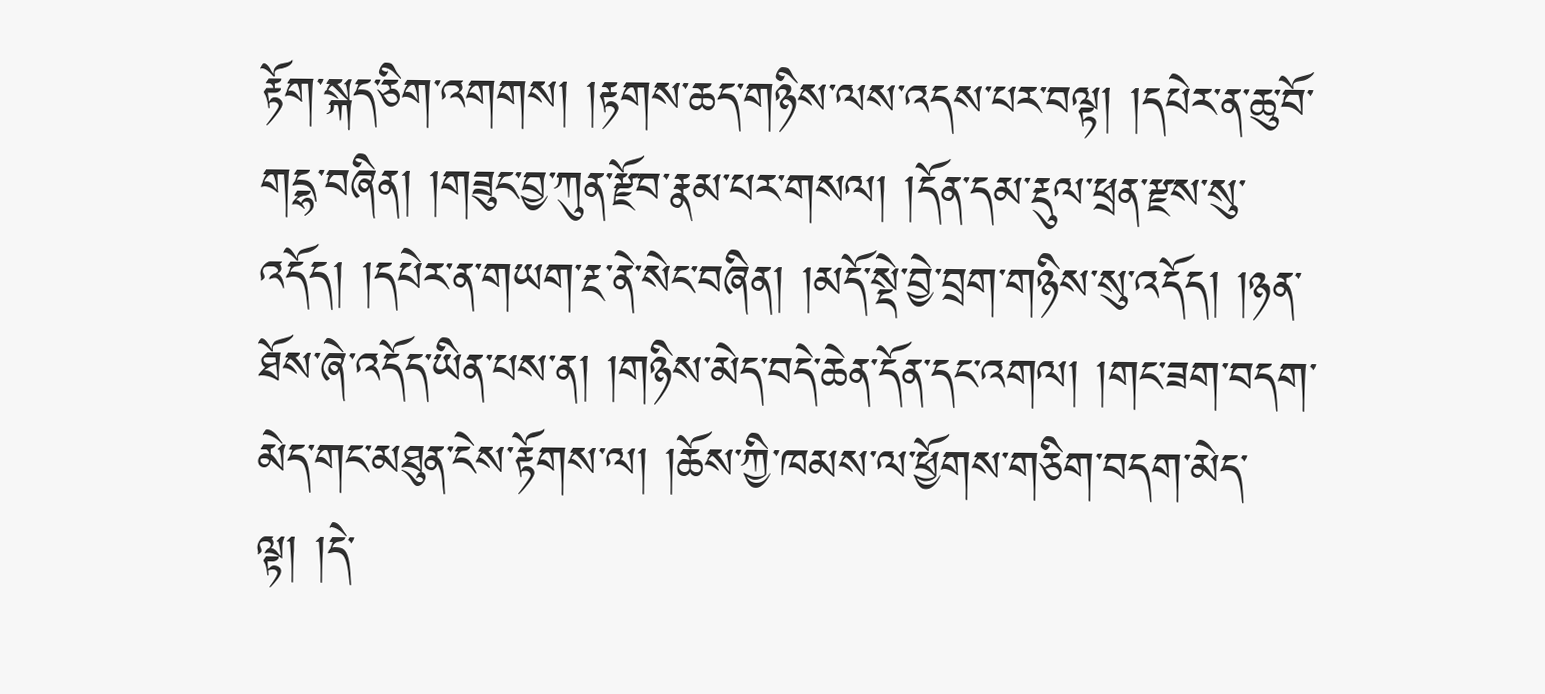རྟོག་སྐད་ཅིག་འགགས། །རྟགས་ཆད་གཉིས་ལས་འདས་པར་བལྟ། །དཔེར་ན་ཆུ་བོ་གདྷ་བཞིན། །གཟུང་བྱ་ཀུན་རྫོབ་རྣམ་པར་གསལ། །དོན་དམ་རྡུལ་ཕྲན་རྫས་སུ་འདོད། །དཔེར་ན་གཡག་རྔ་ནེ་སེང་བཞིན། །མདོ་སྡེ་བྱེ་བྲག་གཉིས་སུ་འདོད། །ཉན་ཐོས་ཞེ་འདོད་ཡིན་པས་ན། །གཉིས་མེད་བདེ་ཆེན་དོན་དང་འགལ། །གང་ཟག་བདག་མེད་གང་མཐུན་ངེས་རྟོགས་ལ། །ཆོས་ཀྱི་ཁམས་ལ་ཕྱོགས་གཅིག་བདག་མེད་ལྟ། །དེ་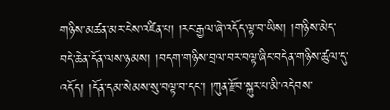གཉིས་མཚན་མར་ངེས་འཛིན་པ། །རང་རྒྱལ་ཞེ་འདོད་ལྟ་བ་ཡིས། །གཉིས་མེད་བདེ་ཆེན་དོན་ལས་ཉམས། །བདག་གཉིས་བྲལ་བར་བལྟ་ཞིང་བདེན་གཉིས་ཚུལ་དུ་འདོད། །དོན་དམ་སེམས་སུ་བལྟ་བ་དང་། །ཀུན་རྫོབ་སྐུར་པ་མི་འདེབས་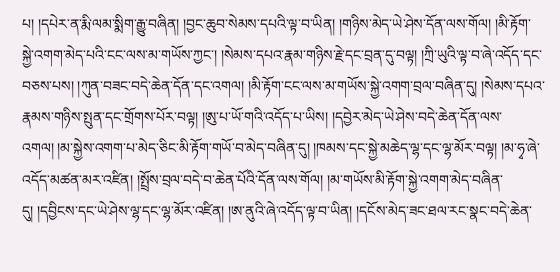པ། །དཔེར་ན་རྨི་ལམ་སྨིག་རྒྱུ་བཞིན། །བྱང་ཆུབ་སེམས་དཔའི་ལྟ་བ་ཡིན། །གཉིས་མེད་ཡེ་ཤེས་དོན་ལས་གོལ། །མི་རྟོག་སྐྱེ་འགག་མེད་པའི་ངང་ལས་མ་གཡོས་ཀྱང་། །སེམས་དཔའ་རྣམ་གཉིས་རྗེ་དང་བྲན་དུ་བལྟ། །ཀྲི་ཡུའི་ལྟ་བ་ཞེ་འདོད་དང་བཅས་པས། །ཀུན་བཟང་བདེ་ཆེན་དོན་དང་འགལ། །མི་རྟོག་ངང་ལས་མ་གཡོས་སྐྱེ་འགག་བྲལ་བཞིན་དུ། །སེམས་དཔའ་རྣམས་གཉིས་སྤུན་དང་གྲོགས་པོར་བལྟ། །ཨུ་པ་ཡོ་གའི་འདོད་པ་ཡིས། །དབྱེར་མེད་ཡེ་ཤེས་བདེ་ཆེན་དོན་ལས་འགལ། །མ་སྐྱེས་འགག་པ་མེད་ཅིང་མི་རྟོག་གཡོ་བ་མེད་བཞིན་དུ། །ཁམས་དང་སྐྱེ་མཆེད་ལྷ་དང་ལྷ་མོར་བལྟ། །མ་ཧྭ་ཞེ་འདོད་མཚན་མར་འཛིན། །སྤྲོས་བྲལ་བདེ་བ་ཆེན་པོའི་དོན་ལས་གོལ། །མ་གཡོས་མི་རྟོག་སྐྱེ་འགག་མེད་བཞིན་དུ། །དབྱིངས་དང་ཡེ་ཤེས་ལྷ་དང་ལྷ་མོར་འཛིན། །ཨ་ནུའི་ཞེ་འདོད་ལྟ་བ་ཡིན། །དངོས་མེད་ཟང་ཐལ་རང་སྣང་བདེ་ཆེན་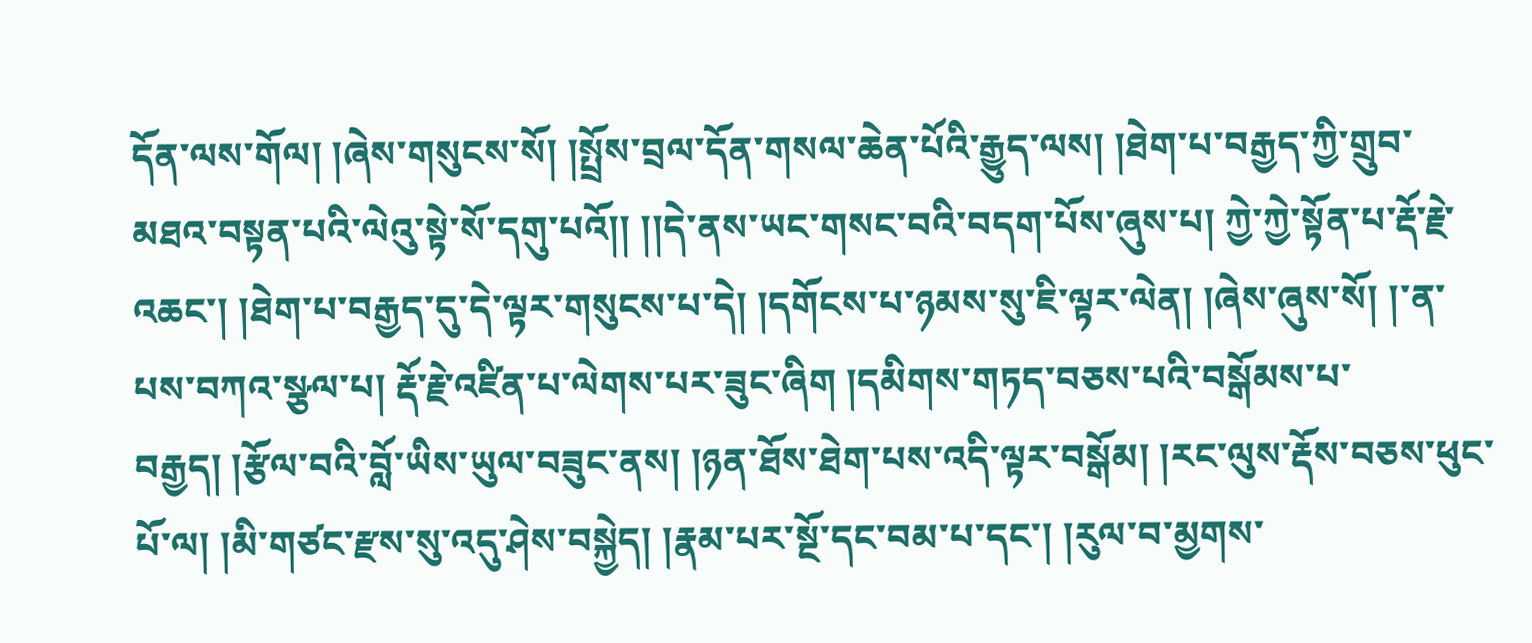དོན་ལས་གོལ། །ཞེས་གསུངས་སོ། །སྤྲོས་བྲལ་དོན་གསལ་ཆེན་པོའི་རྒྱུད་ལས། །ཐེག་པ་བརྒྱད་ཀྱི་གྲུབ་མཐའ་བསྟན་པའི་ལེའུ་སྟེ་སོ་དགུ་པའོ།། །།དེ་ནས་ཡང་གསང་བའི་བདག་པོས་ཞུས་པ། ཀྱེ་ཀྱེ་སྟོན་པ་རྡོ་རྗེ་འཆང་། །ཐེག་པ་བརྒྱད་དུ་དེ་ལྟར་གསུངས་པ་དེ། །དགོངས་པ་ཉམས་སུ་ཇི་ལྟར་ལེན། །ཞེས་ཞུས་སོ། །་ན་པས་བཀའ་སྩལ་པ། རྡོ་རྗེ་འཛིན་པ་ལེགས་པར་ཟུང་ཞིག །དམིགས་གཏད་བཅས་པའི་བསྒོམས་པ་བརྒྱད། །རྩོལ་བའི་བློ་ཡིས་ཡུལ་བཟུང་ནས། །ཉན་ཐོས་ཐེག་པས་འདི་ལྟར་བསྒོམ། །རང་ལུས་རྡོས་བཅས་ཕུང་པོ་ལ། །མི་གཙང་རྫས་སུ་འདུ་ཤེས་བསྐྱེད། །རྣམ་པར་སྔོ་དང་བམ་པ་དང་། །རུལ་བ་མྱགས་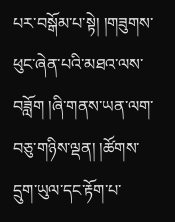པར་བསྒོམ་པ་སྟེ། །གཟུགས་ཕུང་ཞེན་པའི་མཐའ་ལས་བཟློག །ཞི་གནས་ཡན་ལག་བཅུ་གཉིས་ལྡན། །ཚོགས་དྲུག་ཡུལ་དང་རྟོག་པ་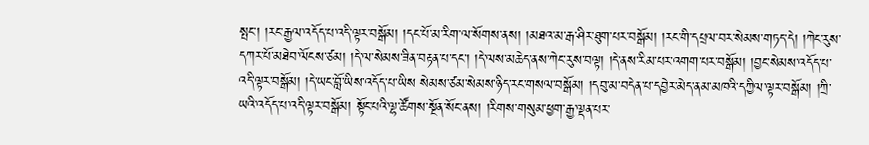སྤང་། །རང་རྒྱལ་འདོད་པ་འདི་ལྟར་བསྒོམ། །དང་པོ་མ་རིག་ལ་སོགས་ནས། །མཐའ་མ་རྒ་ཤིར་ཐུག་པར་བསྒོམ། །རང་གི་དཔྲལ་བར་སེམས་གཏད་དེ། །ཀེང་རུས་དཀར་པོ་མཐེབ་ལོངས་ཙམ། །དེ་ལ་སེམས་ཟིན་བརྟན་པ་དང་། །དེ་ལས་མཆེད་ནས་ཀེང་རུས་བལྟ། །དེ་ནས་རིམ་པར་འགག་པར་བསྒོམ། །བྱང་སེམས་འདོད་པ་འདི་ལྟར་བསྒོམ། །དེ་ཡང་བློ་ཡིས་འདོད་པ་ཡིས སེམས་ཙམ་སེམས་ཉིད་རང་གསལ་བསྒོམ། །དབུ་མ་བདེན་པ་དབྱེར་མེད་ནམ་མཁའི་དཀྱིལ་ལྟར་བསྒོམ། །ཀྲི་ཡའི་འདོད་པ་འདི་ལྟར་བསྒོམ། སྟོང་པའི་ལྷ་ཚོགས་སྔོན་སོང་ནས། །རིགས་གསུམ་ཕྱག་རྒྱ་ལྡན་པར་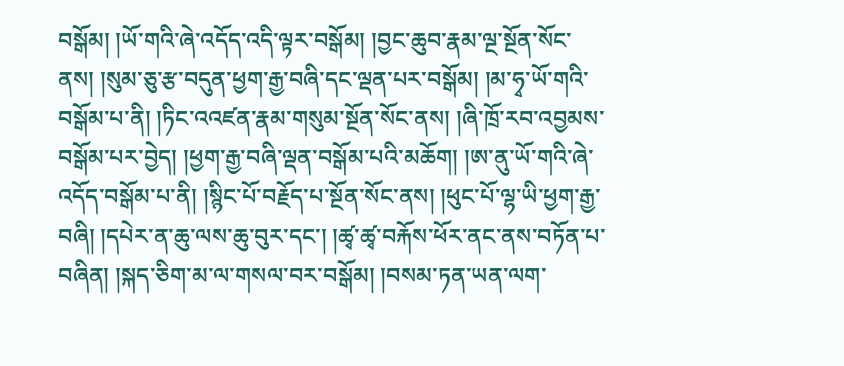བསྒོམ། །ཡོ་གའི་ཞེ་འདོད་འདི་ལྟར་བསྒོམ། །བྱང་ཆུབ་རྣམ་ལྔ་སྔོན་སོང་ནས། །སུམ་ཅུ་རྩ་བདུན་ཕྱག་རྒྱ་བཞི་དང་ལྡན་པར་བསྒོམ། །མ་ཧྭ་ཡོ་གའི་བསྒོམ་པ་ནི། །ཏིང་འའཛན་རྣམ་གསུམ་སྔོན་སོང་ནས། །ཞི་ཁྲོ་རབ་འབྱམས་བསྒོམ་པར་བྱེད། །ཕྱག་རྒྱ་བཞི་ལྡན་བསྒོམ་པའི་མཆོག། །ཨ་ནུ་ཡོ་གའི་ཞེ་འདོད་བསྒོམ་པ་ནི། །སྙིང་པོ་བརྗོད་པ་སྔོན་སོང་ནས། །ཕུང་པོ་ལྷ་ཡི་ཕྱག་རྒྱ་བཞི། །དཔེར་ན་ཆུ་ལས་ཆུ་བུར་དང་། །ཚྭ་ཚྭ་བརྐོས་ཕོར་ནང་ནས་བཏོན་པ་བཞིན། །སྐད་ཅིག་མ་ལ་གསལ་བར་བསྒོམ། །བསམ་ཏན་ཡན་ལག་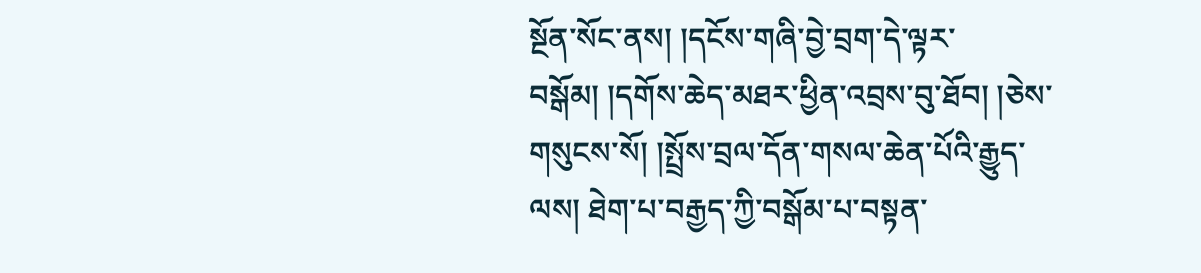སྔོན་སོང་ནས། །དངོས་གཞི་བྱེ་བྲག་དེ་ལྟར་བསྒོམ། །དགོས་ཆེད་མཐར་ཕྱིན་འབྲས་བུ་ཐོབ། །ཅེས་གསུངས་སོ། །སྤྲོས་བྲལ་དོན་གསལ་ཆེན་པོའི་རྒྱུད་ལས། ཐེག་པ་བརྒྱད་ཀྱི་བསྒོམ་པ་བསྟན་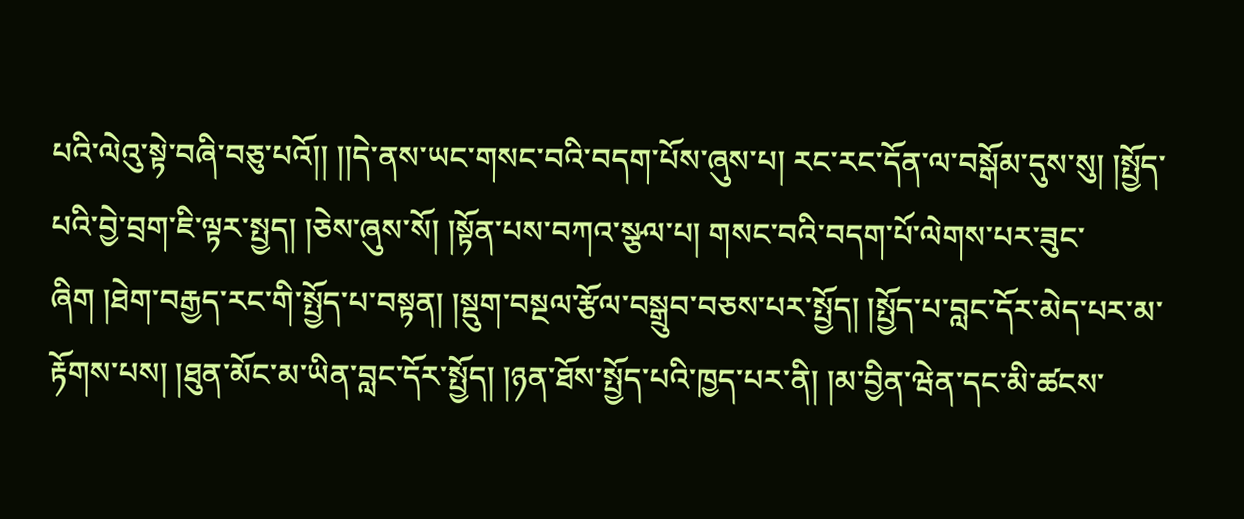པའི་ལེའུ་སྟེ་བཞི་བཅུ་པའོ།། །།དེ་ནས་ཡང་གསང་བའི་བདག་པོས་ཞུས་པ། རང་རང་དོན་ལ་བསྒོམ་དུས་སུ། །སྤྱོད་པའི་བྱེ་བྲག་ཇི་ལྟར་སྤྱད། །ཅེས་ཞུས་སོ། །སྟོན་པས་བཀའ་སྩལ་པ། གསང་བའི་བདག་པོ་ལེགས་པར་ཟུང་ཞིག །ཐེག་བརྒྱད་རང་གི་སྤྱོད་པ་བསྟན། །སྡུག་བསྔལ་རྩོལ་བསྒྲུབ་བཅས་པར་སྤྱོད། །སྤྱོད་པ་བླང་དོར་མེད་པར་མ་རྟོགས་པས། །ཐུན་མོང་མ་ཡིན་བླང་དོར་སྤྱོད། །ཉན་ཐོས་སྤྱོད་པའི་ཁྱད་པར་ནི། །མ་བྱིན་ཝེན་དང་མི་ཚངས་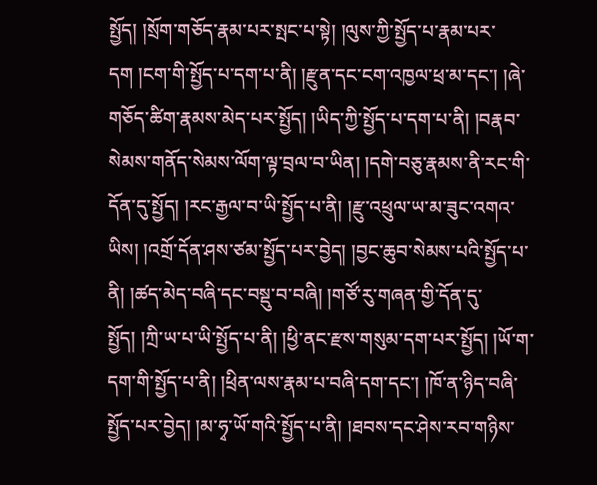སྤྱོད། །སྲོག་གཅོད་རྣམ་པར་སྤང་པ་སྟེ། །ལུས་ཀྱི་སྤྱོད་པ་རྣམ་པར་དག །ངག་གི་སྤྱོད་པ་དག་པ་ནི། །རྫུན་དང་ངག་འཁྱལ་ཕྲ་མ་དང་། །ཞེ་གཅོད་ཚིག་རྣམས་མེད་པར་སྤྱོད། །ཡིད་ཀྱི་སྤྱོད་པ་དག་པ་ནི། །བརྣབ་སེམས་གནོད་སེམས་ལོག་ལྟ་བྲལ་བ་ཡིན། །དགེ་བཅུ་རྣམས་ནི་རང་གི་དོན་དུ་སྤྱོད། །རང་རྒྱལ་བ་ཡི་སྤྱོད་པ་ནི། །རྫུ་འཕྲུལ་ཡ་མ་ཟུང་འགའ་ཡིས། །འགྲོ་དོན་ཤས་ཙམ་སྤྱོད་པར་བྱེད། །བྱང་ཆུབ་སེམས་པའི་སྤྱོད་པ་ནི། །ཚད་མེད་བཞི་དང་བསྡུ་བ་བཞི། །གཙོ་རུ་གཞན་གྱི་དོན་དུ་སྤྱོད། །ཀྲི་ཡ་པ་ཡི་སྤྱོད་པ་ནི། །ཕྱི་ནང་རྫས་གསུམ་དག་པར་སྤྱོད། །ཡོ་ག་དག་གི་སྤྱོད་པ་ནི། །ཕྲིན་ལས་རྣམ་པ་བཞི་དག་དང་། །ཁོ་ན་ཉིད་བཞི་སྤྱོད་པར་བྱེད། །མ་ཧྭ་ཡོ་གའི་སྤྱོད་པ་ནི། །ཐབས་དང་ཤེས་རབ་གཉིས་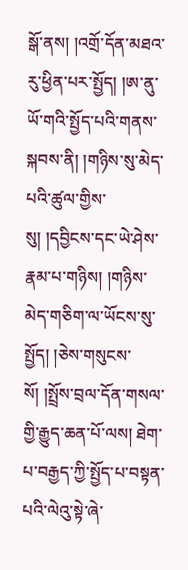སྒོ་ནས། །འགྲོ་དོན་མཐའ་རུ་ཕྱིན་པར་སྤྱོད། །ཨ་ནུ་ཡོ་གའི་སྤྱོད་པའི་གནས་སྐབས་ནི། །གཉིས་སུ་མེད་པའི་ཚུལ་གྱིས་སུ། །དབྱིངས་དང་ཡེ་ཤེས་རྣམ་པ་གཉིས། །གཉིས་མེད་གཅིག་ལ་ཡོངས་སུ་སྤྱོད། །ཅེས་གསུངས་སོ། །སྤྲོས་བྲལ་དོན་གསལ་གྱི་རྒྱུད་ཆན་པོ་ལས། ཐེག་པ་བརྒྱད་ཀྱི་སྤྱོད་པ་བསྟན་པའི་ལེའུ་སྟེ་ཞེ་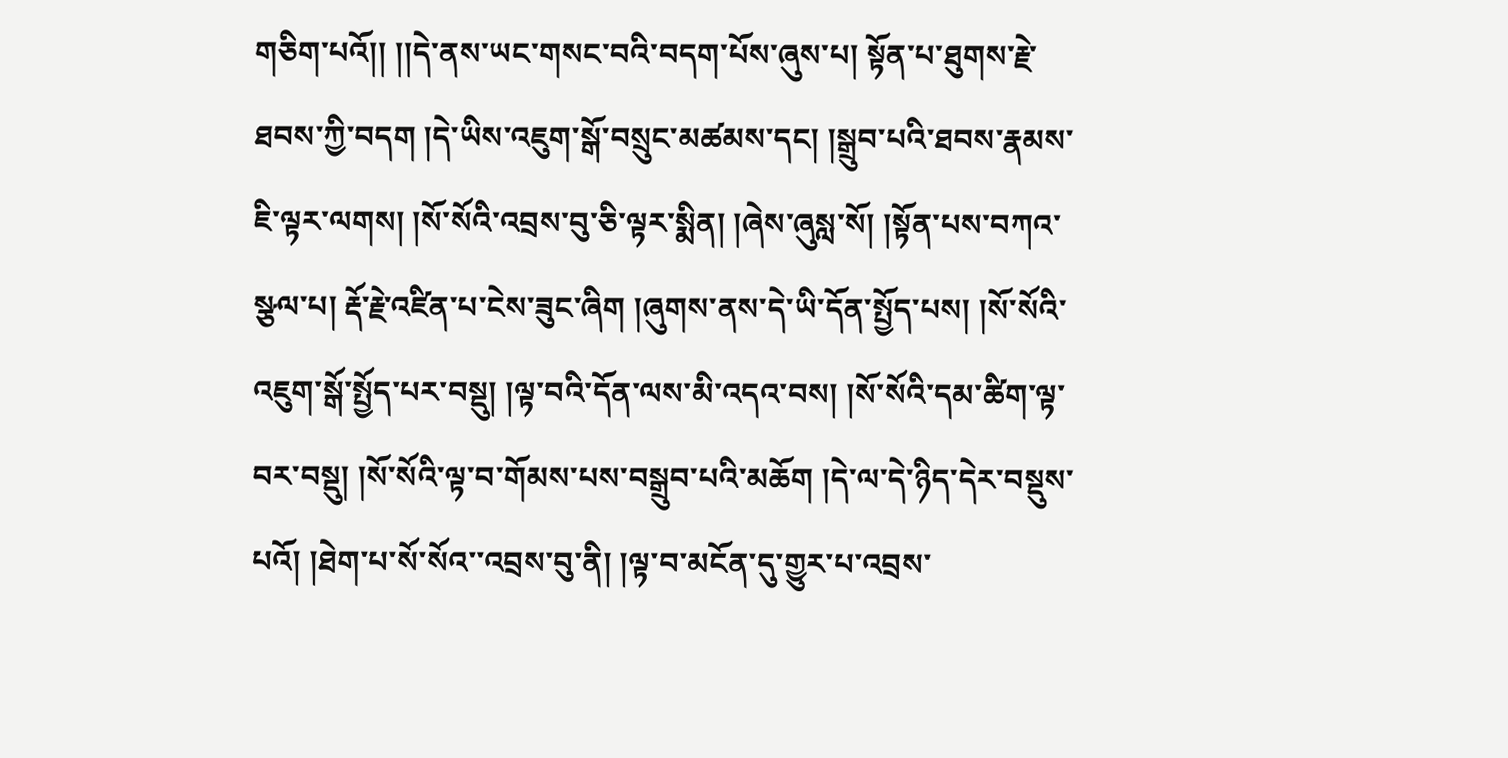གཅིག་པའོ།། །།དེ་ནས་ཡང་གསང་བའི་བདག་པོས་ཞུས་པ། སྟོན་པ་ཐུགས་རྗེ་ཐབས་ཀྱི་བདག །དེ་ཡིས་འཇུག་སྒོ་བསྲུང་མཚམས་དང། །སྒྲུབ་པའི་ཐབས་རྣམས་ཇི་ལྟར་ལགས། །སོ་སོའི་འབྲས་བུ་ཅི་ལྟར་སྨིན། །ཞེས་ཞུསླ་སོ། །སྟོན་པས་བཀའ་སྩལ་པ། རྡོ་རྗེ་འཛིན་པ་ངེས་ཟུང་ཞིག །ཞུགས་ནས་དེ་ཡི་དོན་སྤྱོད་པས། །སོ་སོའི་འཇུག་སྒོ་སྤྱོད་པར་བསྡུ། །ལྟ་བའི་དོན་ལས་མི་འདའ་བས། །སོ་སོའི་དམ་ཚིག་ལྟ་བར་བསྡུ། །སོ་སོའི་ལྟ་བ་གོམས་པས་བསྒྲུབ་པའི་མཆོག །དེ་ལ་དེ་ཉིད་དེར་བསྡུས་པའོ། །ཐེག་པ་སོ་སོའ་་འབྲས་བུ་ནི། །ལྟ་བ་མངོན་དུ་གྱུར་པ་འབྲས་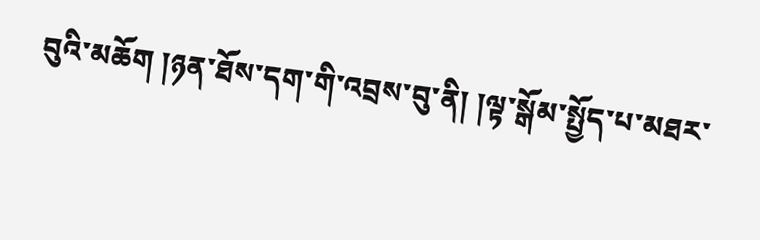བུའི་མཆོག །ཉན་ཐོས་དག་གི་འབྲས་བུ་ནི། །ལྟ་སྒོམ་སྤྱོད་པ་མཐར་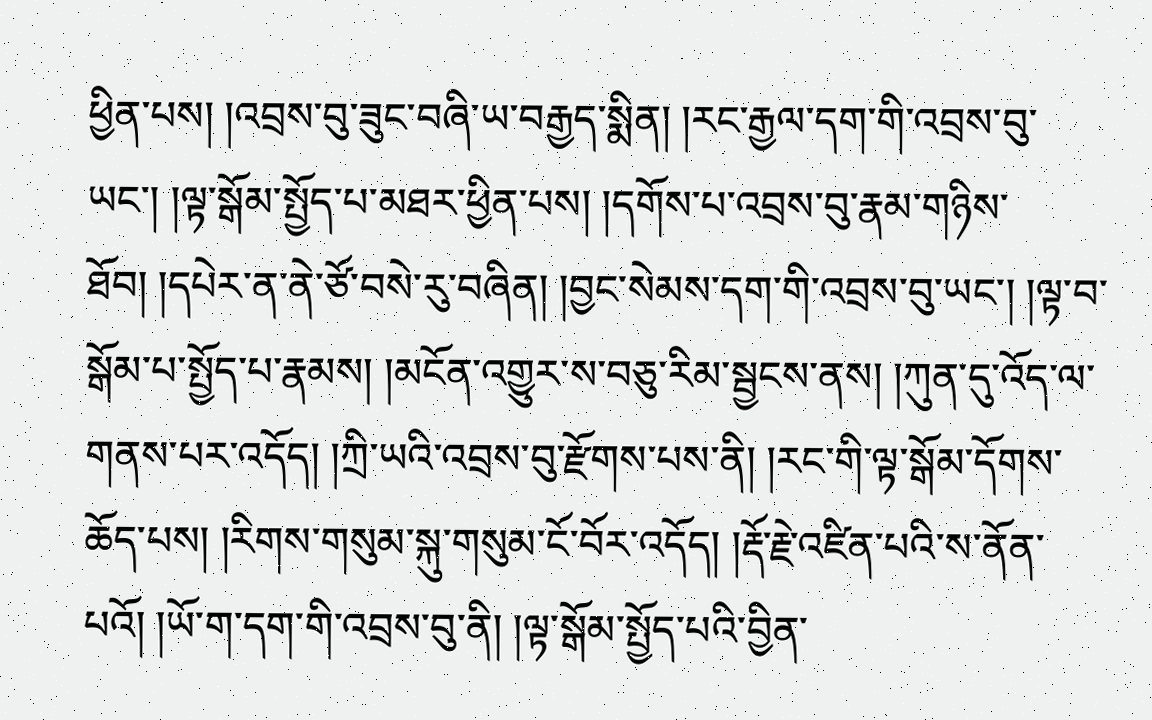ཕྱིན་པས། །འབྲས་བུ་ཟུང་བཞི་ཡ་བརྒྱད་སྨིན། །རང་རྒྱལ་དག་གི་འབྲས་བུ་ཡང་། །ལྟ་སྒོམ་སྤྱོད་པ་མཐར་ཕྱིན་པས། །དགོས་པ་འབྲས་བུ་རྣམ་གཉིས་ཐོབ། །དཔེར་ན་ནེ་ཙོ་བསེ་རུ་བཞིན། །བྱང་སེམས་དག་གི་འབྲས་བུ་ཡང་། །ལྟ་བ་སྒོམ་པ་སྤྱོད་པ་རྣམས། །མངོན་འགྱུར་ས་བཅུ་རིམ་སྦྱངས་ནས། །ཀུན་དུ་འོད་ལ་གནས་པར་འདོད། །ཀྲི་ཡའི་འབྲས་བུ་རྫོགས་པས་ནི། །རང་གི་ལྟ་སྒོམ་དོགས་ཆོད་པས། །རིགས་གསུམ་སྐུ་གསུམ་ངོ་བོར་འདོད། །རྡོ་རྗེ་འཛིན་པའི་ས་ནོན་པའོ། །ཡོ་ག་དག་གི་འབྲས་བུ་ནི། །ལྟ་སྒོམ་སྤྱོད་པའི་བྱིན་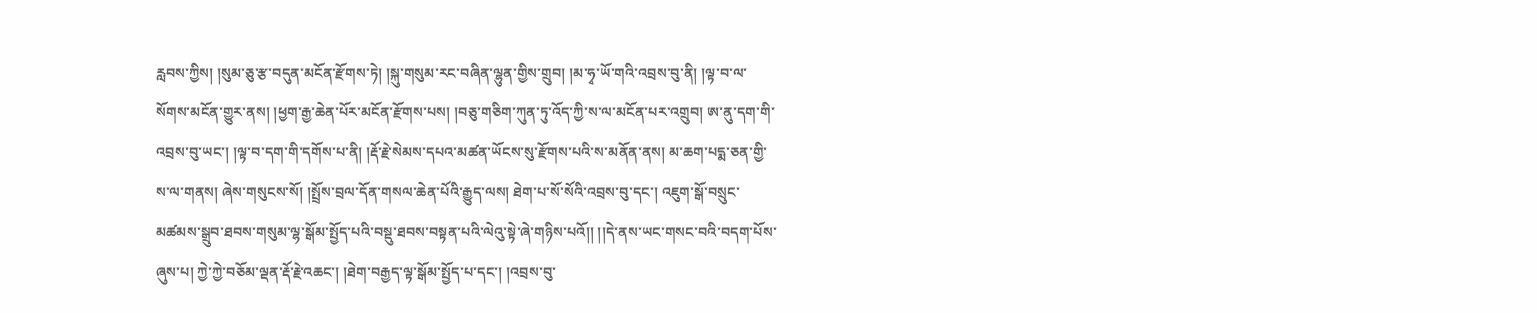རླབས་ཀྱིས། །སུམ་ཅུ་རྩ་བདུན་མངོན་རྫོགས་ཏེ། །སྐུ་གསུམ་རང་བཞིན་ལྷུན་གྱིས་གྲུབ། །མ་ཧྭ་ཡོ་གའི་འབྲས་བུ་ནི། །ལྟ་བ་ལ་སོགས་མངོན་གྱུར་ནས། །ཕྱག་རྒྱ་ཆེན་པོར་མངོན་རྫོགས་པས། །བཅུ་གཅིག་ཀུན་ཏུ་འོད་ཀྱི་ས་ལ་མངོན་པར་འགྲུབ། ཨ་ནུ་དག་གི་འབྲས་བུ་ཡང་། །ལྟ་བ་དག་གི་དགོས་པ་ནི། །རྡོ་རྗེ་སེམས་དཔའ་མཚན་ཡོངས་སུ་རྫོགས་པའི་ས་མནོན་ནས། མ་ཆག་པདྨ་ཅན་གྱི་ས་ལ་གནས། ཞེས་གསུངས་སོ། །སྤྲོས་བྲལ་དོན་གསལ་ཆེན་པོའི་རྒྱུད་ལས། ཐེག་པ་སོ་སོའི་འབྲས་བུ་དང་། འཇུག་སྒོ་བསྲུང་མཚམས་སྒྲུབ་ཐབས་གསུམ་ལྷ་སྒོམ་སྤྱོད་པའི་བསྡུ་ཐབས་བསྟན་པའི་ལེའུ་སྟེ་ཞེ་གཉིས་པའོ།། །།དེ་ནས་ཡང་གསང་བའི་བདག་པོས་ཞུས་པ། ཀྱེ་ཀྱེ་བཅོམ་ལྡན་རྡོ་རྗེ་འཆང་། །ཐེག་བརྒྱད་ལྟ་སྒོམ་སྤྱོད་པ་དང་། །འབྲས་བུ་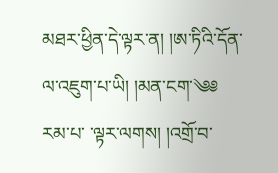མཐར་ཕྱིན་དེ་ལྟར་ན། །ཨ་ཏིའི་དོན་ལ་འཇུག་པ་ཡི། །མན་ངག་༄༅ རམ་པ་ ་ལྟར་ལགས། །འགྲོ་བ་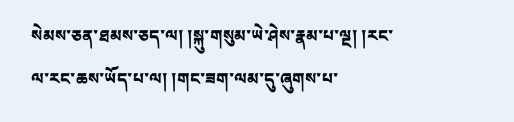སེམས་ཅན་ཐམས་ཅད་ལ། །སྐུ་གསུམ་ཡེ་ཤེས་རྣམ་པ་ལྔ། །རང་ལ་རང་ཆས་ཡོད་པ་ལ། །གང་ཟག་ལམ་དུ་ཞུགས་པ་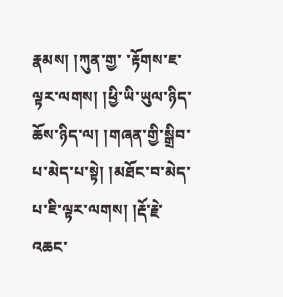རྣམས། །ཀུན་གྱ་ ་རྟོགས་ཇ་ལྟར་ལགས། །ཕྱི་ཡི་ཡུལ་ཉིད་ཆོས་ཉིད་ལ། །གཞན་གྱི་སྒྲིབ་པ་མེད་པ་སྟེ། །མཐོང་བ་མེད་པ་ཇི་ལྟར་ལགས། །རྡོ་རྗེ་འཆང་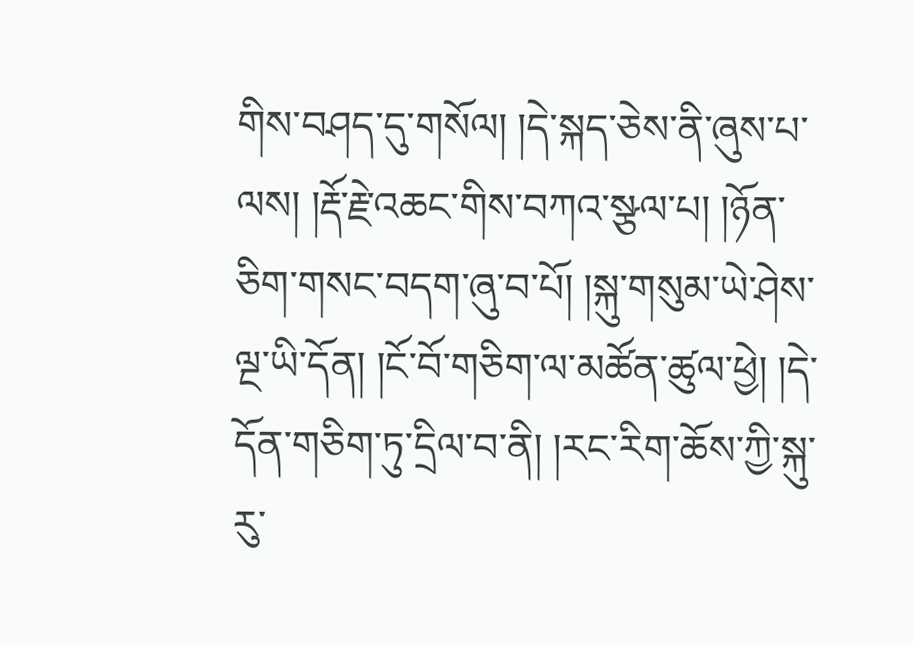གིས་བཤད་དུ་གསོལ། །དེ་སྐད་ཅེས་ནི་ཞུས་པ་ལས། །རྡོ་རྗེ་འཆང་གིས་བཀའ་སྩལ་པ། །ཉོན་ཅིག་གསང་བདག་ཞུ་བ་པོ། །སྐུ་གསུམ་ཡེ་ཤེས་ལྔ་ཡི་དོན། །ངོ་བོ་གཅིག་ལ་མཚོན་ཚུལ་ཕྱེ། །དེ་དོན་གཅིག་ཏུ་དྲིལ་བ་ནི། །རང་རིག་ཆོས་ཀྱི་སྐུ་རུ་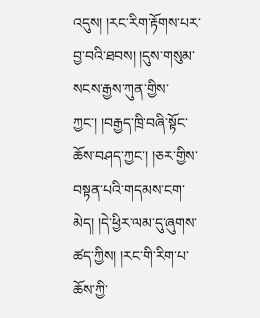འདུས། །རང་རིག་རྟོགས་པར་བྱ་བའི་ཐབས། །དུས་གསུམ་སངས་རྒྱས་ཀུན་གྱིས་ཀྱང་། །བརྒྱད་ཁྲི་བཞི་སྟོང་ཆོས་བཤད་ཀྱང་། །ཅར་གྱིས་བསྟན་པའི་གདམས་ངག་མེད། །དེ་ཕྱིར་ལམ་དུ་ཞུགས་ཚད་ཀྱིས། །རང་གི་རིག་པ་ཆོས་ཀྱི་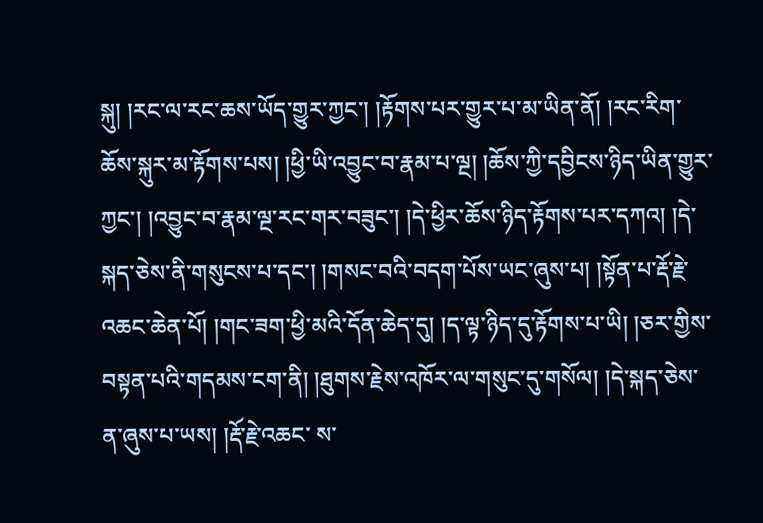སྐུ། །རང་ལ་རང་ཆས་ཡོད་གྱུར་ཀྱང་། །རྟོགས་པར་གྱུར་པ་མ་ཡིན་ནོ། །རང་རིག་ཆོས་སྐུར་མ་རྟོགས་པས། །ཕྱི་ཡི་འབྱུང་བ་རྣམ་པ་ལྔ། །ཆོས་ཀྱི་དབྱིངས་ཉིད་ཡིན་གྱུར་ཀྱང་། །འབྱུང་བ་རྣམ་ལྔ་རང་གར་བཟུང་། །དེ་ཕྱིར་ཆོས་ཉིད་རྟོགས་པར་དཀའ། །དེ་སྐད་ཅེས་ནི་གསུངས་པ་དང་། །གསང་བའི་བདག་པོས་ཡང་ཞུས་པ། །སྟོན་པ་རྡོ་རྗེ་འཆང་ཆེན་པོ། །གང་ཟག་ཕྱི་མའི་དོན་ཆེད་དུ། །ད་ལྟ་ཉིད་དུ་རྟོགས་པ་ཡི། །ཅར་གྱིས་བསྟན་པའི་གདམས་ངག་ནི། །ཐུགས་རྗེས་འཁོར་ལ་གསུང་དུ་གསོལ། །དེ་སྐད་ཅེས་ན་ཞུས་པ་ཡས། །རྡོ་རྗེ་འཆང་ ས་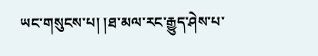ཡང་གསུངས་པ། །ཐ་མལ་རང་རྒྱུད་ཤེས་པ་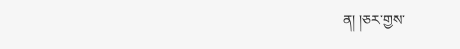ན། །ཅར་གྱས་